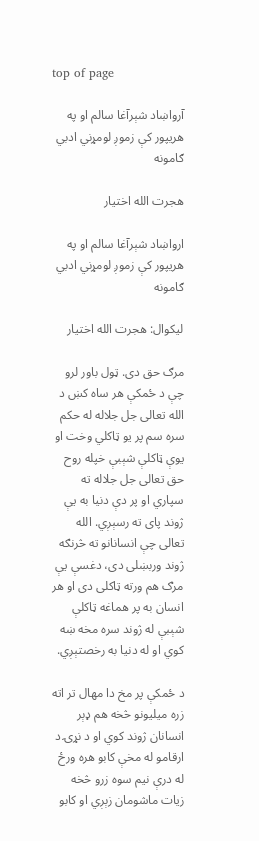top of page

آرواښاد شېرآغا سالم او په هريپور کې زموږ لومړني ادبي ګامونه

هجرت الله اختيار

ارواښاد شېرآغا سالم او په هريپور کې زموږ لومړني ادبي ګامونه

ليکوال: هجرت الله اختيار

مرګ حق دی. ټول باور لرو چې د ځمکې هر ساه کښ د الله تعالی جل جلاله له حکم سره سم پر يو ټاکلي وخت او یوې ټاکلې شېبې خپله روح حق تعالی جل جلاله ته سپاري او پر دې دنيا به یې ژوند پای ته رسېږي. الله تعالی چې انسانانو ته څرنګه ژوند وربښلی دی، دغسې یې مرګ هم ورته ټاکلی دی او هر انسان به پر هماغه ټاکلې شېبې له ژوند سره مخه ښه کوي او له دنيا به رخصتېږي.

د ځمکې پر مخ دا مهال تر اته زره ميلیونو څخه هم ډېر انسانان ژوند کوي او د نړۍ د ارقامو له مخې کابو هره ورځ له درې نیم سوه زرو څخه زیات ماشومان زېږي او کابو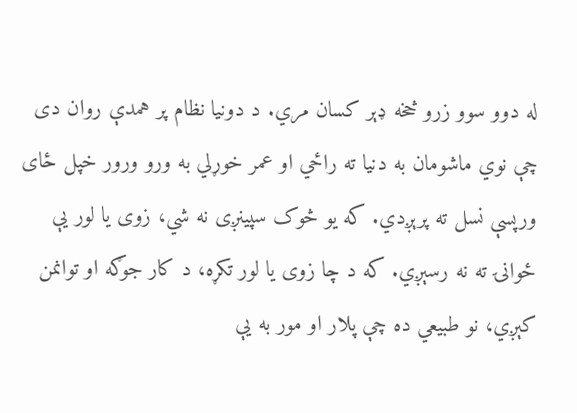له دوو سوو زرو څخه ډېر کسان مري. د دونيا نظام پر همدې روان دی چې نوي ماشومان به دنيا ته راځي او عمر خوړلي به ورو ورور خپل ځای ورپسې نسل ته پرېږدي. که يو څوک سپینږی نه شي، زوی یا لور یې ځوانۍ ته نه رسېږي. که د چا زوی یا لور تکړه، د کار جوګه او توانمن کېږي، نو طبیعي ده چې پلار او مور به یې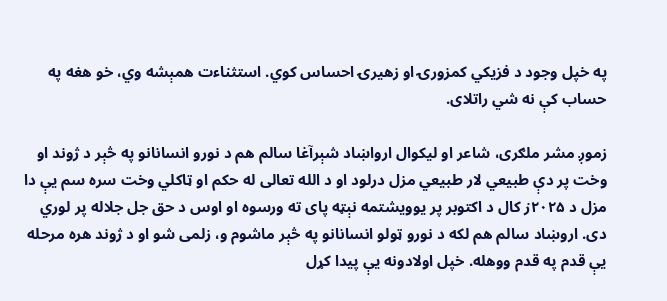په خپل وجود د فزيکي کمزورۍ او زهیرۍ احساس کوي. استثناءت همېشه وي، خو هغه په حساب کې نه شي راتلای.

زموږ مشر ملګری، شاعر او لیکوال ارواښاد شېرآغا سالم هم د نورو انسانانو په څېر د ژوند او وخت پر دې طبیعي لار طبیعي مزل درلود او د الله تعالی له حکم او ټاکلي وخت سره سم یې دا مزل د ۲۰۲۵ز کال د اکتوبر پر يوويشتمه نېټه پای ته ورسوه او اوس د حق جل جلاله پر لوري دی. اروښاد سالم هم لکه د نورو ټولو انسانانو په څېر ماشوم و، زلمی شو او د ژوند هره مرحله یې قدم په قدم ووهله. خپل اولادونه یې پيدا کړل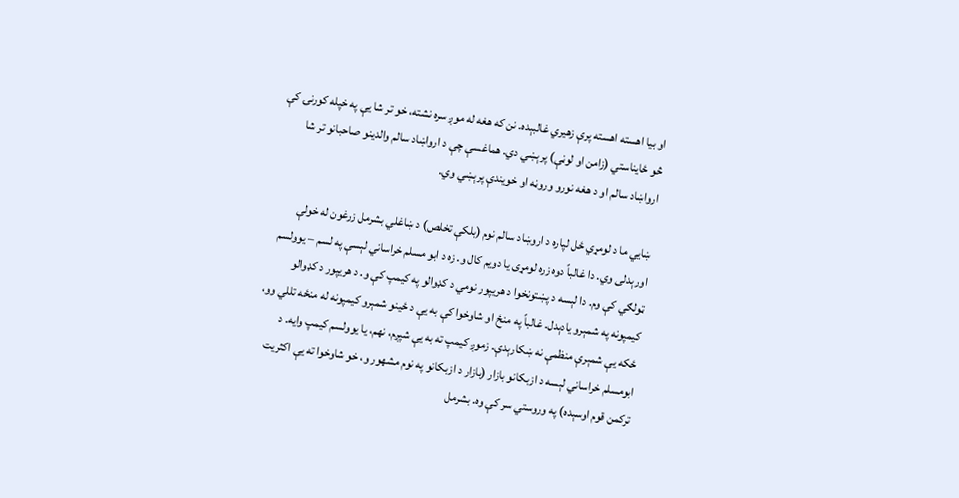او بيا اهسته اهسته پرې زهیري غالبېده. نن که هغه له موږ سره نشته، خو تر شا یې په خپله کورنۍ کې څو ځایناستي (زامن او لوڼې) پرېښي دي. هماغسې چې د ارواښاد سالم والدينو صاحبانو تر شا ارواښاد سالم او د هغه نورو وروڼه او خویندې پرېښي وي.

ښايي ما د لومړي ځل لپاره د اروښاد سالم نوم (بلکې تخلص) د ښاغلي بشرمل زرغون له خولې اورېدلی وي. دا غالباً دوه زره لومړی یا دويم کال و. زه د ابو مسلم خراساني لېسې په لسم – یوولسم ټولګي کې وم. دا لېسه د پښتونخوا د هریپور نومي د کډوالو په کیمپ کې و. د هريپور د کډوالو کیمپونه په شمېرو یادېدل. غالباً په منځ او شاوخوا کې به یې د ځینو شمېرو کیمپونه له منځه تللي وو، ځکه یې شمېرې منظمې نه ښکارېدې. زموږ کیمپ ته به یې شپږم، نهم، يا يوولسم کیمپ وايه. د ابومسلم خراساني لېسه د ازبکانو بازار (بازار د ازبکانو په نوم مشهور و، خو شاوخوا ته یې اکثریت ترکمن قوم اوسېده) په وروستي سر کې وه. بشرمل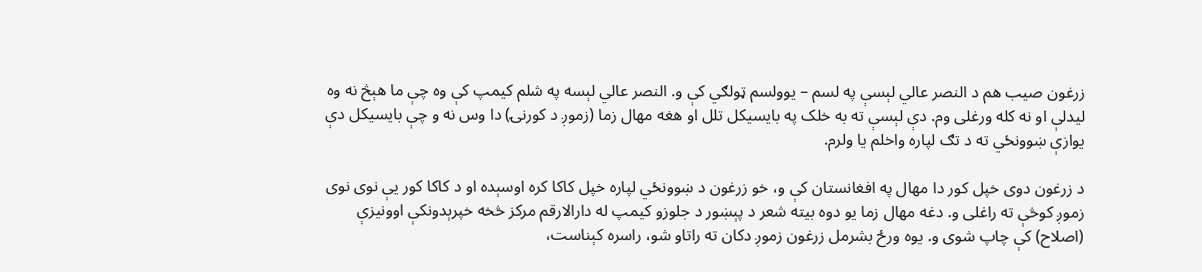زرغون صیب هم د النصر عالي لېسې په لسم – يوولسم ټولګي کې و. النصر عالي لېسه په شلم کیمپ کې وه چې ما هېڅ نه وه لیدلې او نه کله ورغلی وم. دې لېسې ته به خلک په بایسیکل تلل او هغه مهال زما (زموږ د کورنۍ) دا وس نه و چې بايسیکل دې یوازې ښوونځي ته د تګ لپاره واخلم یا ولرم.

د زرغون دوی خپل کور دا مهال په افغانستان کې و، خو زرغون د ښوونځي لپاره خپل کاکا کره اوسېده او د کاکا کور یې نوی نوی زموږ کوڅې ته راغلی و. دغه مهال زما يو دوه بيته شعر د پېښور د جلوزو کيمپ له دارالارقم مرکز څخه خپرېدونکې اوونیزې (اصلاح) کې چاپ شوی و. يوه ورځ بشرمل زرغون زموږ دکان ته راتاو شو، راسره کېناست،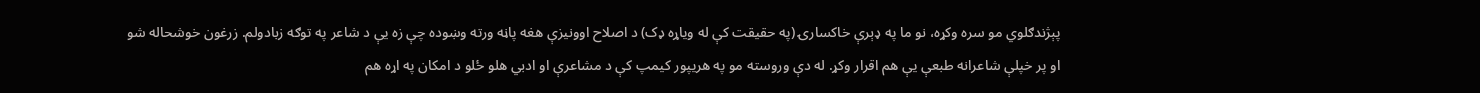پېژندګلوي مو سره وکړه، نو ما په ډېرې خاکسارۍ (په حقیقت کې له وياړه ډک) د اصلاح اوونیزې هغه پاڼه ورته وښوده چې زه یې د شاعر په توګه زبادولم. زرغون خوشحاله شو او پر خپلې شاعرانه طبعې یې هم اقرار وکړ. له دې وروسته مو په هريپور کیمپ کې د مشاعرې او ادبي هلو ځلو د امکان په اړه هم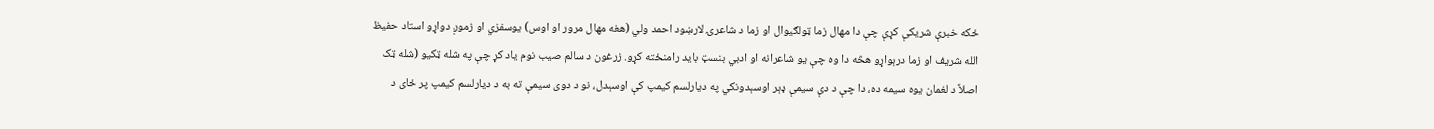ځکه خبرې شریکې کړې چې دا مهال زما ټولګيوال او زما د شاعرۍ لارښود احمد ولي (هغه مهال مرور او اوس) یوسفزي او زموږ دواړو استاد حفیظ الله شريف او زما درېواړو هڅه دا وه چې يو شاعرانه او ادبي بنسټ باید رامنځته کړو. زرغون د سالم صیب نوم یاد کړ چې په شله ټکيو (شله ټک اصلاً د لغمان يوه سيمه ده، دا چې د دې سیمې ډېر اوسېدونکي په ديارلسم کیمپ کې اوسېدل، نو د دوی سیمې ته به د دیارلسم کیمپ پر ځای د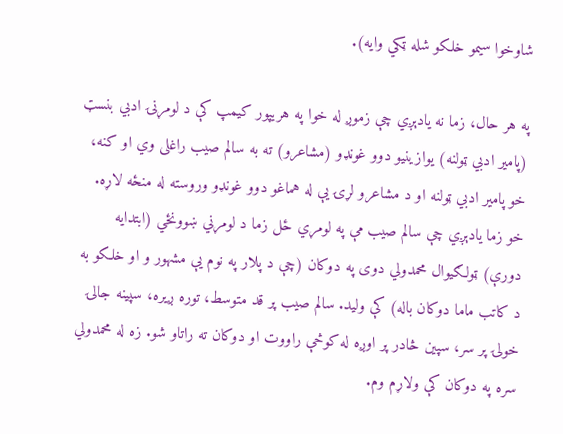شاوخوا سیمو خلکو شله ټکي وايه).

په هر حال، زما نه یادېږي چې زموږ له خوا په هريپور کيمپ کې د لومړنۍ ادبي بنسټ (پامير ادبي ټولنه) يوازینیو دوو غونډو (مشاعرو) ته به سالم صیب راغلی وي او کنه، خو پامیر ادبي ټولنه او د مشاعرو لړۍ یې له هماغو دوو غونډو وروسته له منځه لاړه. خو زما یادېږي چې سالم صیب مې په لومړي ځل زما د لومړني ښوونځي (ابتدايه دورې) ټولګيوال محمدولي دوی په دوکان (چې د پلار په نوم یې مشهور و او خلکو به د کاتب ماما دوکان باله) کې ولید. سالم صیب پر قد متوسط، توره ږیره، سپینه جالۍ خولۍ پر سر، سپین څادر پر اوږه له کوڅې راووت او دوکان ته راتاو شو. زه له محمدولي سره په دوکان کې ولاړم وم.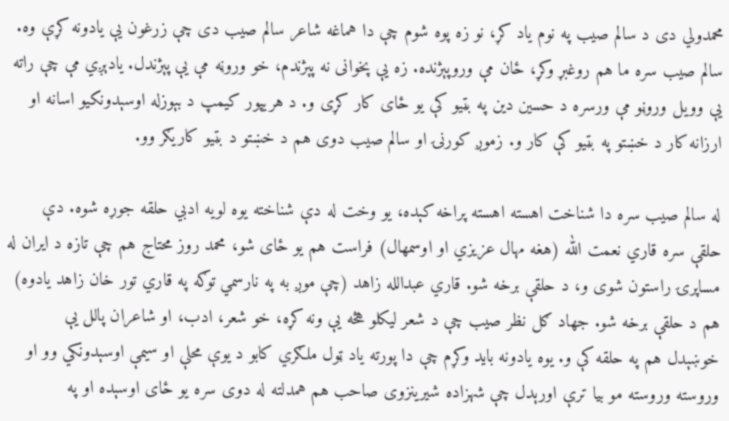محمدولي دی د سالم صيب په نوم یاد کړ،‌ نو زه پوه شوم چې دا هماغه شاعر سالم صیب دی چې زرغون یې یادونه کړې وه. سالم صیب سره ما هم روغبړ وکړ، ځان مې وروپېژنده. زه یې پخوانی نه پېژندم،‌ خو وروڼه مې یې پېژندل. یادېږي مې چې راته یې وویل وروڼو مې ورسره د حسين دین په بټيو کې يو ځای کار کړی و. د هریپور کیمپ د بېوزله اوسېدونکيو اسانه او ارزانه کار د خښتو په بټيو کې کار و. زموږ کورنۍ او سالم صیب دوی هم د خښتو د بټيو کاريګر وو.

له سالم صیب سره دا شناخت اهسته اهسته پراخه کېده، يو وخت له دې شناخته يوه لويه ادبي حلقه جوړه شوه. دې حلقې سره قاري نعمت الله (هغه مهال عزيزي او اوسمهال) فراست هم یو ځای شو، محمد روز محتاج هم چې تازه د ايران له مساپرۍ راستون شوی و، د حلقې برخه شو. قاري عبدالله زاهد (چې موږ به په نارسمي توګه په قاري تور خان زاهد يادوه) هم د حلقې برخه شو. جهاد ګل نظر صیب چې د شعر لیکلو هڅه یې ونه کړه، خو شعر، ادب،‌ او شاعران پالل یې خوښېدل هم په حلقه کې و. يوه یادونه باید وکړم چې دا پورته ياد ټول ملګري کابو د یوې محلې او سیمې اوسېدونکي وو او وروسته وروسته مو بيا ترې اورېدل چې شهزاده شيرینزوی صاحب هم همدلته له دوی سره یو ځای اوسېده او په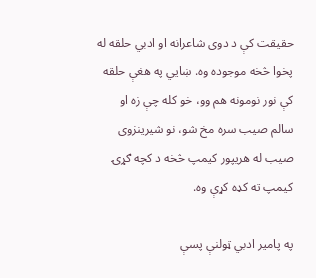حقیقت کې د دوی شاعرانه او ادبي حلقه له پخوا څخه موجوده وه. ښايي په هغې حلقه کې نور نومونه هم وو، خو کله چې زه او سالم صیب سره مخ شو، نو شيرینزوی صیب له هريپور کیمپ څخه د کچه ګړۍ کیمپ ته کډه کړې وه.

په پامير ادبي ټولنې پسې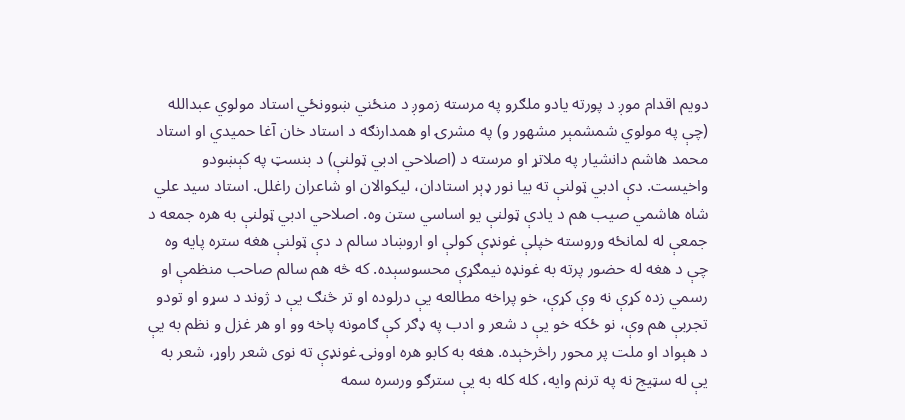دويم اقدام موږ د پورته یادو ملګرو په مرسته زموږ د منځني ښوونځي استاد مولوي عبدالله (چې په مولوي شمشمېر مشهور و) په مشرۍ او همدارنګه د استاد خان آغا حميدي او استاد محمد هاشم دانشيار په ملاتړ او مرسته د (اصلاحي ادبي ټولنې) د بنسټ په کېښودو واخيست. دې ادبي ټولنې ته بيا نور ډېر استادان،‌ لیکوالان او شاعران راغلل. استاد سيد علي شاه هاشمي صیب هم د یادې ټولنې یو اساسي ستن وه. اصلاحي ادبي ټولنې به هره جمعه د جمعې له لمانځه وروسته خپلې غونډې کولې او اروښاد سالم د دې ټولنې هغه ستره پايه وه چې د هغه له حضور پرته به غونډه نيمګړې محسوسېده. که څه هم سالم صاحب منظمې او رسمي زده کړې نه وې کړې، خو پراخه مطالعه یې درلوده او تر څنګ یې د ژوند د سړو او تودو تجربې هم وې، نو ځکه خو یې د شعر و ادب په ډګر کې ګامونه پاخه وو او هر غزل و نظم به یې د هېواد او ملت پر محور راڅرخېده. هغه به کابو هره اوونۍ غونډې ته نوی شعر راوړ، شعر به یې له سټیج نه په ترنم وايه، کله کله به یې سترګو ورسره سمه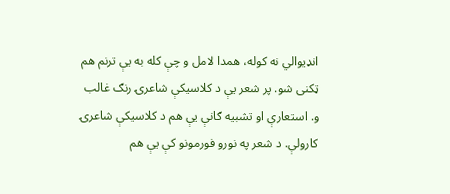انډیوالي نه کوله، همدا لامل و چې کله به یې ترنم هم ټکنی شو. پر شعر یې د کلاسیکې شاعرۍ رنګ غالب و. استعارې او تشبیه ګانې یې هم د کلاسيکې شاعرۍ کارولې. د شعر په نورو فورمونو کې یې هم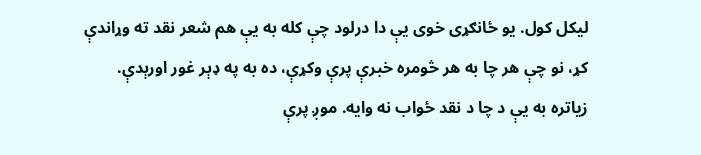لیکل کول. يو ځانګړی خوی یې دا درلود چې کله به یې هم شعر نقد ته وړاندې کړ، نو چې هر چا به هر څومره خبرې پرې وکړې، ده به په ډېر غور اورېدې. زیاتره به یې د چا د نقد ځواب نه وايه. موږ پرې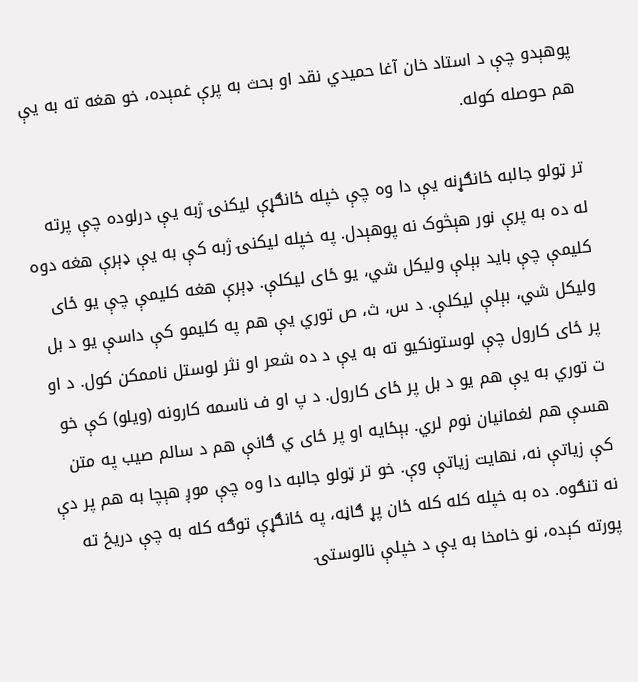پوهېدو چې د استاد خان آغا حميدي نقد او بحث به پرې غمېده، خو هغه ته به یې هم حوصله کوله.

تر ټولو جالبه ځانګړنه یې دا وه چې خپله ځانګړې لیکنۍ ژبه یې درلوده چې پرته له ده به پرې نور هېڅوک نه پوهېدل. په خپله لیکنۍ ژبه کې به یې ډېرې هغه دوه کلیمې چې باید بېلې ولیکل شي، یو ځای لیکلې. ډېرې هغه کلیمې چې يو ځای ولیکل شي، بېلې لیکلې. د س، ث، ص توري یې هم په کلیمو کې داسې یو د بل پر ځای کارول چې لوستونکيو ته به یې د ده شعر او نثر لوستل ناممکن کول. د او ت توري به یې هم یو د بل پر ځای کارول. د پ او ف ناسمه کارونه (ويلو) کې خو هسې هم لغمانيان نوم لري. بېځايه او پر ځای ي ګانې هم د سالم صیب په متن کې زیاتې نه، نهایت زیاتې وې. خو تر ټولو جالبه دا وه چې موږ هېچا به هم پر دې نه تنګوه. ده به خپله کله کله ځان پړ ګاڼه، په ځانګړې توګه کله به چې دریځ ته پورته کېده، نو خامخا به یې د خپلې نالوستۍ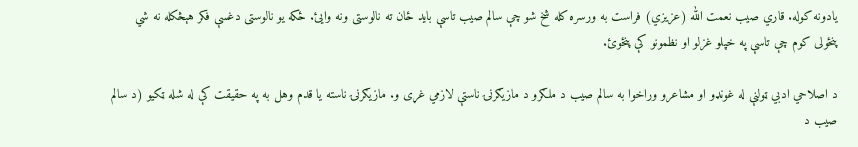یادونه کوله. قاري صیب نعمت الله (عزيزي) فراست به ورسره کله شخ شو چې سالم صیب تاسې باید ځان ته نالوستی ونه وايئ. ځکه یو نالوستی دغسې فکر هېڅکله نه شي پنځولی کوم چې تاسې په خپلو غزلو او نظمونو کې پنځوئ.

د اصلاحي ادبي ټولنې له غونډو او مشاعرو وراخوا به سالم صیب د ملګرو د مازیګرنۍ ناستې لازمي غړی و. مازیګرنۍ ناسته يا قدم وهل به په حقیقت کې له شله ټکيو (د سالم صیب د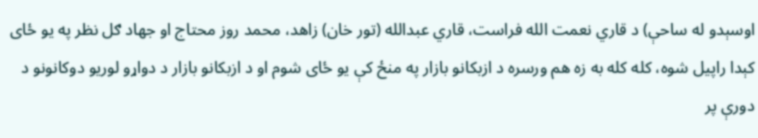اوسېدو له ساحې) د قاري نعمت الله فراست، قاري عبدالله (تور خان) زاهد، محمد روز محتاج او جهاد ګل نظر په یو ځای کېدا راپيل شوه، کله کله به زه هم ورسره د ازبکانو بازار په منځ کې یو ځای شوم او د ازبکانو بازار د دواړو لوريو دوکانونو د دورې پر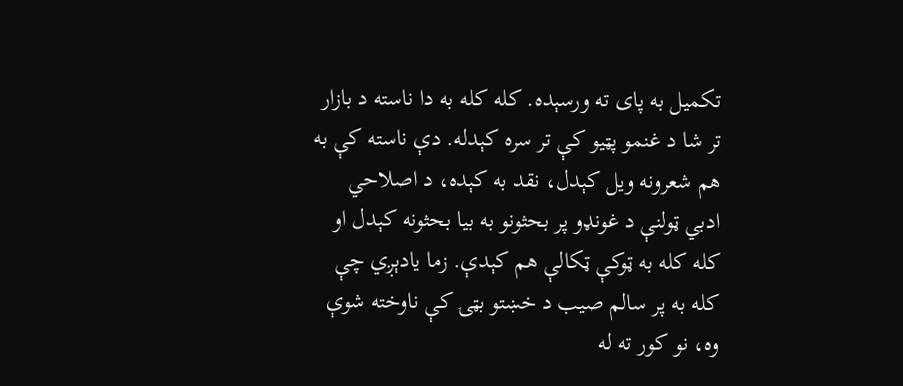تکمیل به پای ته ورسېده. کله کله به دا ناسته د بازار تر شا د غنمو پټيو کې تر سره کېدله. دې ناسته کې به هم شعرونه ويل کېدل، نقد به کېده، د اصلاحي ادبي ټولنې د غونډو پر بحثونو به بيا بحثونه کېدل او کله کله به ټوکې ټکالې هم کېدې. زما یادېږي چې کله به پر سالم صیب د خښتو بټۍ کې ناوخته شوې وه، نو کور ته له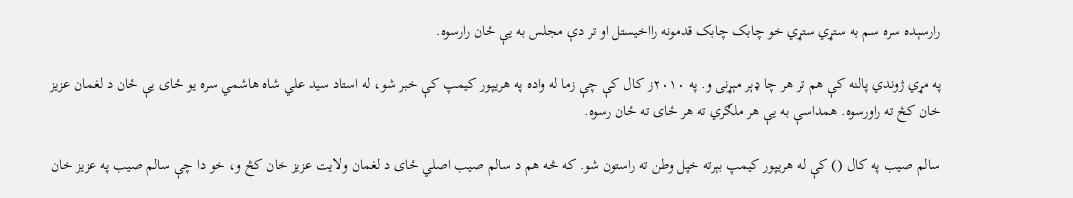رارسېده سره سم به ستړي ستړي خو چابک چابک قدمونه رااخیستل او تر دې مجلس به یې ځان رارسوه.

په مړي ژوندي پالنه کې هم تر هر چا ډېر مېړنی و. په ۲۰۱۰ز کال کې چې زما له واده په هريپور کیمپ کې خبر شو، له استاد سيد علي شاه هاشمي سره یو ځای یې ځان د لغمان عزیز خان کڅ ته راورسوه. همداسې به یې هر ملګري ته هر ځای ته ځان رسوه.

سالم صیب په کال () کې له هريپور کيمپ بېرته خپل وطن ته راستون شو. که څه هم د سالم صیب اصلي ځای د لغمان ولایت عزیز خان کڅ و، خو دا چې سالم صیب په عزیز خان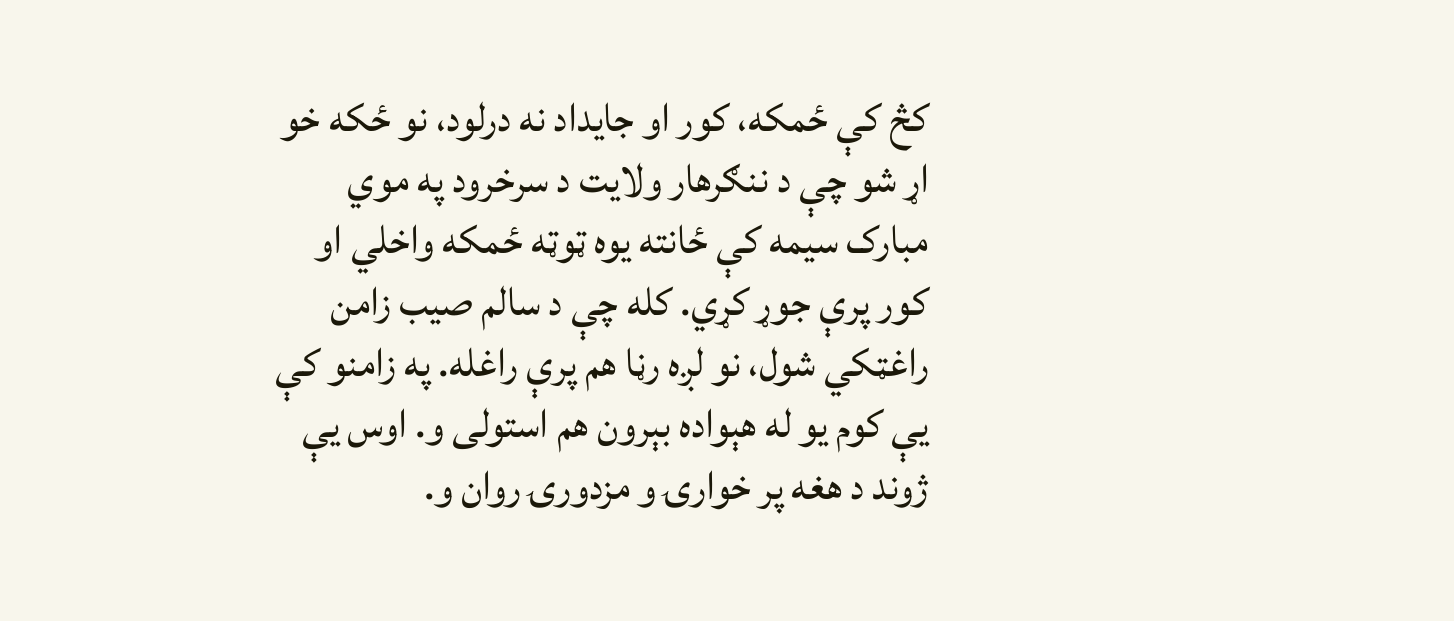کڅ کې ځمکه، کور او جایداد نه درلود، نو ځکه خو اړ شو چې د ننګرهار ولایت د سرخرود په موي مبارک سيمه کې ځانته يوه ټوټه ځمکه واخلي او کور پرې جوړ کړي. کله چې د سالم صیب زامن راغټکي شول، نو لږه رڼا هم پرې راغله. په زامنو کې یې کوم يو له هېواده بېرون هم استولی و. اوس یې ژوند د هغه پر خوارۍ و مزدورۍ روان و.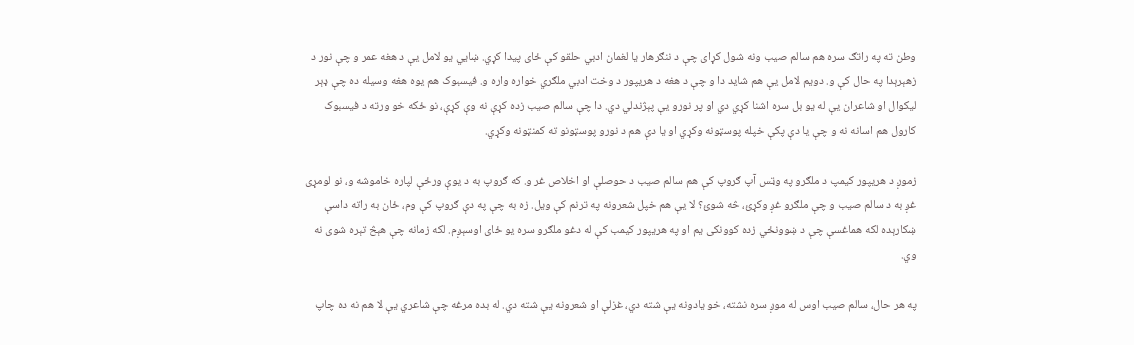وطن ته په راتګ سره هم سالم صیب ونه شول کړای چې د ننګرهار يا لغمان ادبي حلقو کې ځای پیدا کړي. ښايي يو لامل یې د هغه عمر و چې نور د زهېرېدا په حال کې و. دويم لامل یې هم شاید دا و چې د هغه د هريپور د وخت ادبي ملګري خواره واره و. فیسبوک هم يوه هغه وسيله ده چې ډېر لیکوال او شاعران یې له یو بل سره اشنا کړي دي او پر نورو یې پېژندلي دي. دا چې سالم صیب زده کړې نه وې کړې، نو ځکه خو ورته د فیسبوک کارول هم اسانه نه و چې يا دې پکې خپله پوسټونه وکړي او یا دې هم د نورو پوسټونو ته کمنټونه وکړي.

زموږ د هريپور کیمپ د ملګرو په وټس آپ ګروپ کې هم سالم صیب د حوصلې او اخلاص غر و. که ګروپ به د یوې ورځې لپاره خاموشه و، نو لومړی غږ به د سالم صیب و چې ملګرو غږ وکړئ، څه شوئ؟ لا یې هم خپل شعرونه په ترنم کې ويل. زه به چې په دې ګروپ کې وم، ځان به راته داسې ښکارېده لکه هماغسې چې د ښوونځي زده کوونکی یم او په هريپور کیمب کې له دغو ملګرو سره یو ځای اوسېږم. لکه زمانه چې هېڅ تېره شوی نه وي.

په هر حال، سالم صیب اوس له موږ سره نشته، خو يادونه یې شته دي، غزلې او شعرونه یې شته دي. له بده مرغه چې شاعري یې لا هم نه ده چاپ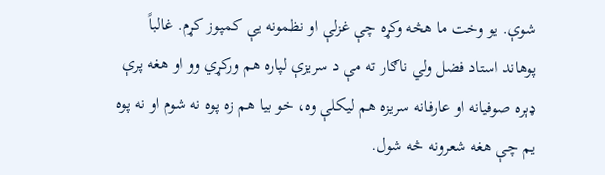شوې. يو وخت ما هڅه وکړه چې غزلې او نظمونه یې کمپوز کړم. غالباً پوهاند استاد فضل ولي ناګار ته مې د سریزې لپاره هم ورکړي وو او هغه پرې ډېره صوفیانه او عارفانه سریزه هم لیکلې وه، خو بيا هم زه پوه نه شوم او نه پوه یم چې هغه شعرونه څه شول.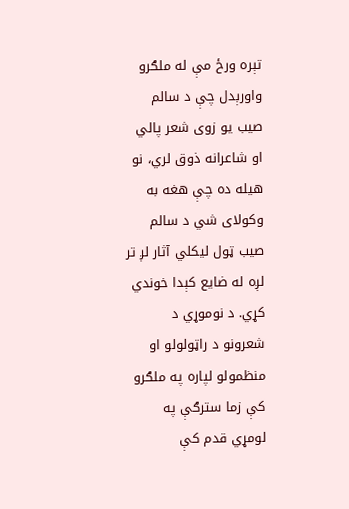تېره ورځ مې له ملګرو واورېدل چې د سالم صیب یو زوی شعر پالي او شاعرانه ذوق لري، نو هیله ده چې هغه به وکولای شي د سالم صیب ټول لیکلي آثار لږ تر لږه له ضایع کېدا خوندي کړي. د نوموړي د شعرونو د راټولولو او منظمولو لپاره په ملګرو کې زما سترګې په لومړي قدم کې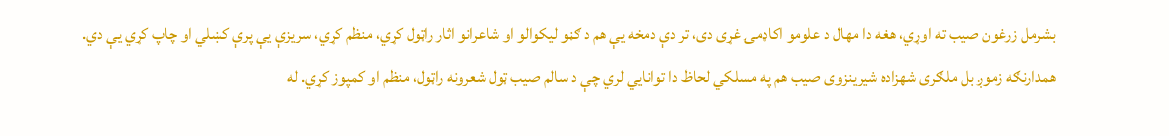بشرمل زرغون صیب ته اوړي، هغه دا مهال د علومو اکاډمۍ غړی دی، تر دې دمخه یې هم د ګڼو لیکوالو او شاعرانو اثار راټول کړي، منظم کړي، سریزې یې پرې کښلي او چاپ کړي یې دي. همدارنګه زموږ بل ملګری شهزاده شيرینزوی صیب هم په مسلکي لحاظ دا توانايي لري چې د سالم صیب ټول شعرونه راټول، منظم او کمپوز کړي. له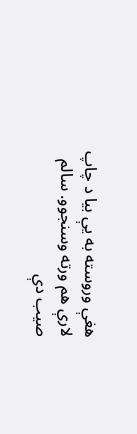هغې وروسته به یې بيا د چاپ لارې هم ورته وسنجوو. سالم صیب دې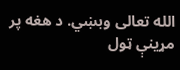الله تعالی وبښي. د هغه پر مړينې ټول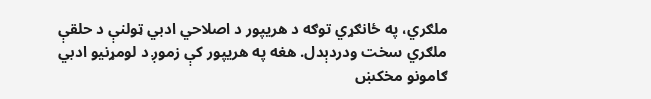ملګري،‌ په ځانګړي توګه د هريپور د اصلاحي ادبي ټولنې د حلقې ملګري سخت ودردېدل. هغه په هريپور کې زموږ د لومړنيو ادبي ګامونو مخکښ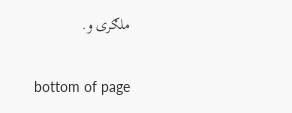ملګری و.

bottom of page